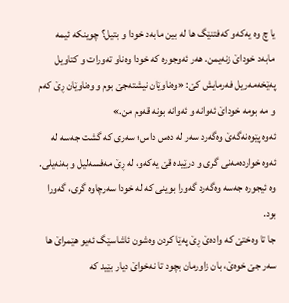یا چ وه یەکەو کەفتنێگ ها له بین مابەد خودا و بتیل؟ چوینکه ئیمه مابەد خوداێ زنەیمن. هەر ئەوجورە که خودا وەناو تەورات و کتاویل پەێخەمەریل فەرمایش کێ: «وەناوێان نیشتەجێ بوم و وەناوێان ڕێ کەم و مه بومه خوداێ ئەوانه و ئەوانه بونه قەوم من.»
ئەوه پێوەنەگەێ وەگەرد سەر له دەس داس؛ سەری که گشت جەسه له ئەوه خواردەمەنی گری و درێیده قێ یەکەو، له ڕێ مەفسەلیل و بەنەیلی. وه ئیجوره جەسه وەگەرد گەورا بوینی که له خودا سەرچاوه گری، گەورا بود.
جا تا وەختێ که وادەێ ڕێ پەێا کردن وەشون ئاشاسێگ ئەیو هێمراێ ها سەر جێ خوەێ، بان زاورمان بچود تا نەخواێ دیار بێید که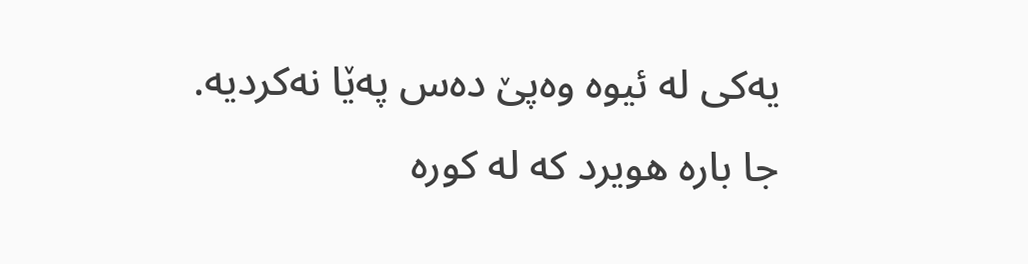یەکی له ئیوه وەپێ دەس پەێا نەکردیه.
جا باره هویرد که له کوره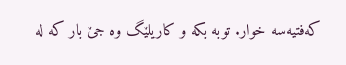کەفتیەسه خوار. توبه بکه و کاریلێگ وه جێ بار که له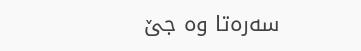سەرەتا وه جێ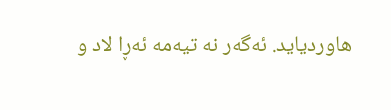هاوردیاید. ئەگەر نه تیەمه ئەڕا لاد و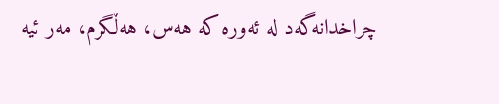چراخدانەگەد له ئەوره که هەس، هەڵگرم، مەر ئیه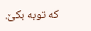که توبه بکێ.